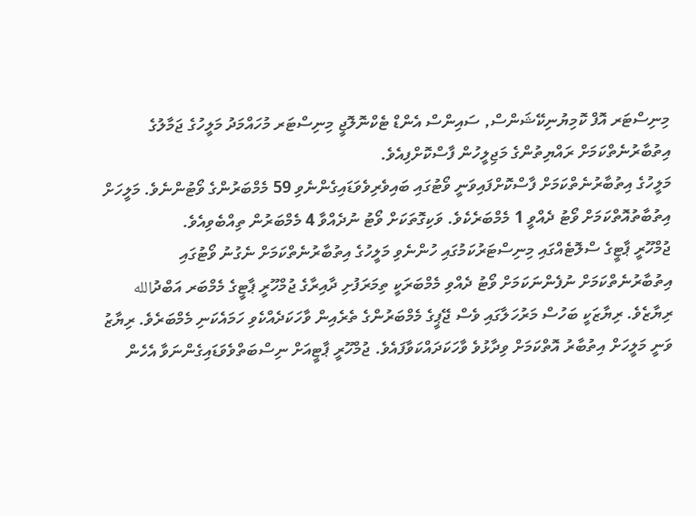މިނިސްޓަރ އޮފް ކޮމިޔުނިކޭޝަންސް, ސައިންސް އެންޑް ޓެކްނޮލޮޖީ މިނިސްޓަރ މުހައްމަދު މަލީހުގެ ޖަމާލުގެ އިތުބާރުނެތްކަމަށް ރައްޔިތުންގެ މަޖިލީހުން ފާސްކޮށްފިއެވެ.
މަލީހުގެ އިތުބާރުނެތްކަމަށް ފާސްކޮށްފައިވަނީ ވޯޓުގައި ބައިވެރިވެވަޑައިގެންނެވި 59 މެމްބަރުންގެ ވޯޓުންނެވެ. މަލީހަށް އިތުބާތުއޮތްކަމަށް ވޯޓު ދެއްވީ 1 މެމްބަރެކެވެ. ވަކިގޮތަކަށް ވޯޓު ނުދެއްވާ 4 މެމްބަރުން ތިއްބެވިއެވެ.
ޖުމްހޫރީ ޕާޓީގެ ސްލޮޓެއްގައި މިނިސްޓަރުކަމުގައި ހުންނެވި މަލީހުގެ އިތުބާރުނެތްކަމަށް ނެގުނު ވޯޓުގައި އިތުބާރުނެތްކަމަށް ނުފެންނަކަމަށް ވޯޓު ދެއްވި މެމްބަރަކީ ތިމަރަފުށި ދާއިރާގެ ޖުމްހޫރީ ޕާޓީގެ މެމްބަރ އަބްދުالله ރިޔާޒެވެ. ރިޔާޒަކީ ބަހުސް މަރުހަލާގައި ވެސް ޖޭޕީގެ މެމްބަރުންގެ ތެރެއިން ވާހަކަދެއްކެވި ހަމައެކަނި މެމްބަރެވެ. ރިޔާޒު ވަނީ މަލީހަށް އިތުބާރު އޮތްކަމަށް ވިދާޅުވެ ވާހަކަދައްކަވާފައެވެ. ޖުމްހޫރީ ޕާޓީއަށް ނިސްބަތްވެވަޑައިގެންނަވާ އެހެން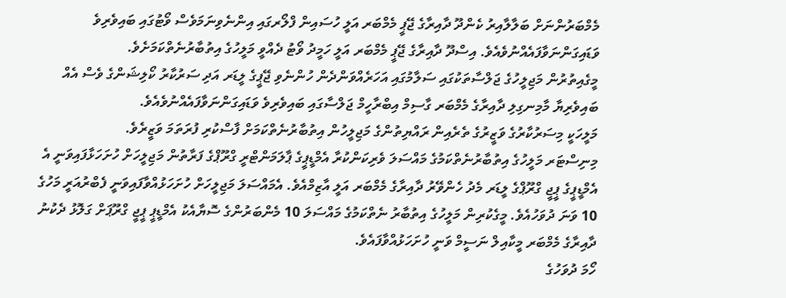މެމްބަރުންނަށް ބަލާލާއިރު ކެންދޫ ދާއިރާގެ ޖޭޕީ މެމްބަރ އަލީ ހުސައިން ފްލޯރގައި އިންނެވިނަމަވެސް ވޯޓުގައި ބައިވެރިވެ ވަޑައިގަންނަވާފައެއްނުވެއެވެ. އިސްދޫ ދާއިރާގެ ޖޭޕީ މެމްބަރ އަލީ ހަމީދު ވޯޓު ދެއްވީ މަލީހުގެ އިތުބާރުނެތްކަމަށެވެ.
މީގެއިތުރުން މަޖިލީހުގެ ޖަލްސާތަކުގައި ސަލާމުގައި އަހަރެއްވަންދެން ހުންނެވި ޖޭޕީގެ ލީޑަރ އަދި ސަރުކާރު ކޯލިޝަންގެ ވެސް އެއް ބައިވެރިޔާ މާމިނގިލި ދާއިރާގެ މެމްބަރ ގާސިމް އިބްރާހީމް ޖަލްސާގައި ބައިވެރިވެ ވަޑައިގަންނަވާފައެއްނުވެއެވެ.
މަލީހަކީ މިސަރުކާރުގެ ވަޒީރުގެ ތެރެއިން ރައްޔިތުންގެ މަޖިލީހުން އިތުބާރުނެތްކަމަށް ފާސްކުރި ފުރަތަމަ ވަޒީރެވެ.
މިނިސްޓަރ މަލީހުގެ އިތުބާރުނެތްކަމުގެ މައްސަލަ ވެރިކަންކުރާ އެމްޑީޕީގެ ޕާލަމަންޓްރީ ގްރޫޕްގެ ފަރާތުން މަޖިލީހަށް ހުށަހަޅާފައިވަނީ އެ އެމްޑީޕީގެ ޕީޖީ ގްރޫޕްގެ ލީޑަރ މެދު ހެންވޭރު ދާއިރާގެ މެމްބަރ އަލީ އާޒިމްއެވެ. އެމައްސަލަ މަޖިލީހަށް ހުށަހަޅުއްވާފައިވަނީ ފެބްރުއަރީ މަހުގެ 10 ވަނަ ދުވަހުއެވެ. މީގެކުރިން މަލީހުގެ އިތުބާރު ނެތްކަމުގެ މައްސަލަ 10 މެންބަރުންގެ ސޮޔާއެކު އެމްޑީޕީ ޕީޖީ ގްރޫޕަށް ގަލޮޅު ދެކުނު ދާއިރާގެ މެމްބަރ މީކާއިލް ނަސީމް ވަނީ ހުށަހަޅުއްވާފައެވެ.
ހޯމަ ދުވަހުގެ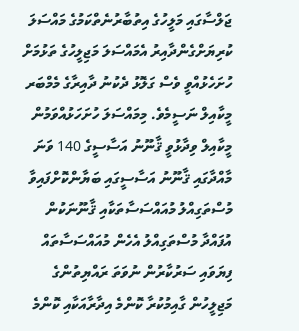ޖަލްސާގައި މަލީހުގެ އިތުބާރުނެތްކަމުގެ މައްސަލަ ކުރިޔަށްގެންދާއިރު އެމައްސަލަ މަޖިލީހުގެ ތަޅުމަށް ހުށަހެޅުއްވީ ވެސް ގަލޮޅު ދެކުނު ދާއިރާގެ މެމްބަރ މީކާއިލް ނަސީމެވެ. މިމައްސަލަ ހުށަހަޅުއްވަމުން މީކާއިލް ވިދާޅުވީ ޤާނޫނު އަސާސީގެ 140 ވަނަ މާއްދާގައި ޤާނޫނު އަސާސީގައި ބަޔާންކޮށްފައިވާ މުސްތަގިއްލު މުއައްސަސާތަކާއި ޤާނޫނަކުން އުފައްދާ މުސްތަގިއްލު އެހެން މުއައްސަސާތައް ފިޔަވައި ސަރުކާރުން ނުވަތަ ރައްޔިތުންގެ މަޖިލީހުން ގާއިމުކުރާ ކޮންމެ އިދާރާއަކާއި ކޮންމެ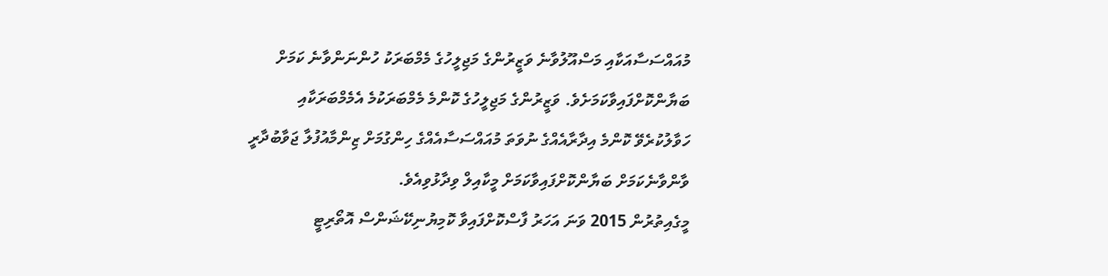މުއައްސަސާއަކާއި މަސްއޫލުވާނެ ވަޒީރުންގެ މަޖިލީހުގެ މެމްބަރަކު ހުންނަންވާނެ ކަމަށް ބަޔާންކޮށްފައިވާކަމަށެވެ. ވަޒީރުންގެ މަޖިލީހުގެ ކޮންމެ މެމްބަރަކުމެ އެމެމްބަރަކާއި ހަވާލުކުރެވޭ ކޮންމެ އިދާރާއެއްގެ ނުވަތަ މުއައްސަސާއެއްގެ ހިންގުމަށް ޒިންމާއުފުލާ ޖަވާބުދާރީ ވާންވާނެކަމަށް ބަޔާންކޮށްފައިވާކަމަށް މީކާއިލް ވިދާޅުވިއެވެ.
މީގެއިތުރުން 2015 ވަނަ އަހަރު ފާސްކޮށްފައިވާ ކޮމިޔުނިކޭޝަންސް އޮތޯރިޓީ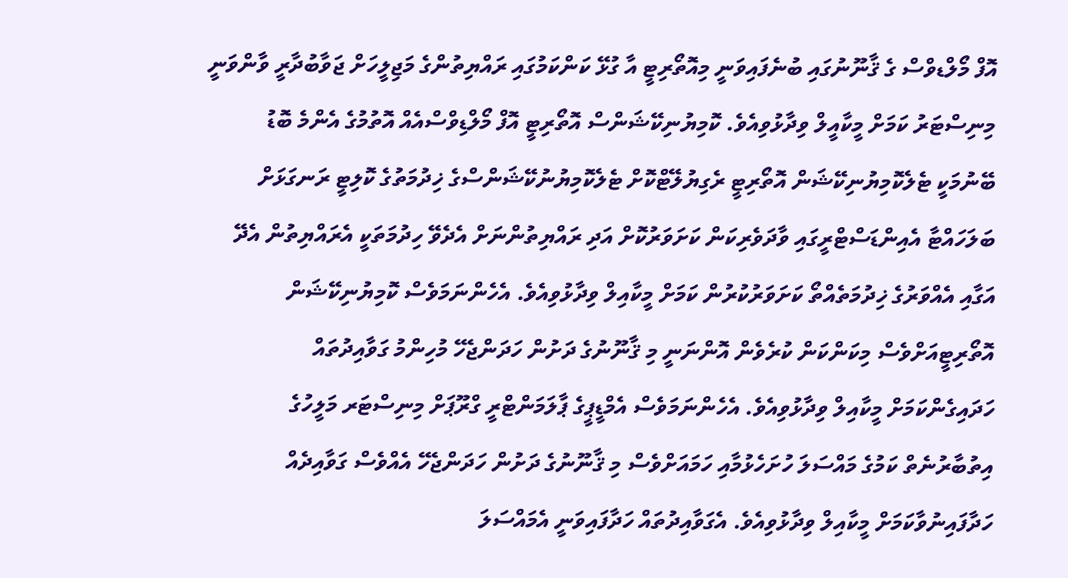އޮފް މޯލްޑވްސް ގެ ޤާނޫނުގައި ބުނެފައިވަނީ މިއޮތޯރިޓީ އާ ގުޅޭ ކަންކަމުގައި ރައްޔިތުންގެ މަޖިލީހަށް ޖަވާބުދާރީ ވާންވަނީ މިނިސްޓަރު ކަމަށް މީކާއީލް ވިދާޅުވިއެވެ. ކޮމިޔުނިކޭޝަންސް އޮތޯރިޓީ އޮފް މޯލްޑިވްސްއެއް އޮތުމުގެ އެންމެ ބޮޑު ބޭނުމަކީ ޓެލެކޮމިޔުނިކޭޝަން އޮތޯރިޓީ ރެގިޔުލޭޓްކޮށް ޓެލެކޮމިޔުނުކޭޝަންސްގެ ޚިދުމަތުގެ ކޮލިޓީ ރަނގަޅަށް ބަލަހައްޓާ އެއިންޑަސްޓްރީގައި ވާދަވެރިކަން ކަށަވަރުކޮށް އަދި ރައްޔިތުންނަށް އެދެވޭ ހިދުމަތަކީ އެރައްޔިތުން އެދޭ އަގާއި އެއްވަރުގެ ޚިދުމަތެއްތޯ ކަށަވަރުކުރުން ކަމަށް މީކާއިލް ވިދާޅުވިއެވެ. އެހެންނަމަވެސް ކޮމިޔުނިކޭޝަން އޮތޯރިޓީއަށްވެސް މިކަންކަން ކުރެވެން އޮންނަނީ މި ޤާނޫނުގެ ދަށުން ހަދަންޖެހޭ މުހިންމު ގަވާއިދުތައް ހަދައިގެންކަމަށް މީކާއިލް ވިދާޅުވިއެވެ. އެހެންނަމަވެސް އެމްޑީޕީގެ ޕާލަމަންޓްރީ ގްރޫޕަށް މިނިސްޓަރ މަލީހުގެ އިތުބާރުނެތް ކަމުގެ މައްސަލަ ހުށަހެޅުމާއި ހަމައަށްވެސް މި ޤާނޫނުގެ ދަށުން ހަދަންޖެހޭ އެއްވެސް ގަވާއިދެއް ހަދާފައިނުވާކަމަށް މީކާއިލް ވިދާޅުވިއެވެ. އެގަވާއިދުތައް ހަދާފައިވަނީ އެމައްސަލަ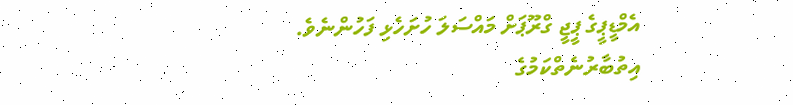އެމްޑީޕީގެ ޕީޖީ ގްރޫޕަށް މައްސަލަ ހުށަހެޅި ފަހުންނެވެ.
އިތުބާރުނެތްކަމުގެ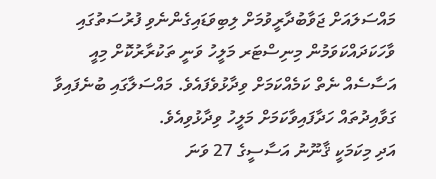މައްސަލައަށް ޖަވާބުދާރީވުމަށް ލިބިވަޑައިގެންނެވި ފުރުސަތުގައި ވާހަކަދައްކަވަމުން މިނިސްޓަރ މަލީހު ވަނީ ތަކުރާރުކޮށް މިއީ އަސާސެއް ނެތް ކަމެއްކަމަށް ވިދާޅުވެފައެވެ. މައްސަލާގައި ބުނެފައިވާ ގަވާއިދުތައް ހަދާފައިވާކަމަށް މަލީހު ވިދާޅުވިއެވެ.
އަދި މިކަމަކީ ޤާނޫނު އަސާސީގެ 27 ވަނަ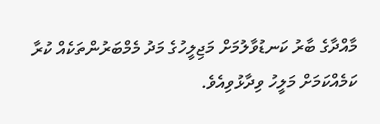މާއްދާގެ ބާރު ކަނޑުވާލުމަށް މަޖިލީހުގެ މަދު މެމްބަރުންތަކެއް ކުރާ ކަމެއްކަމަށް މަލީހު ވިދާޅުވިއެވެ.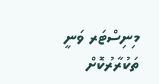މިނިސްޓަރ ވަނީ ތަކުރާރުކޮށް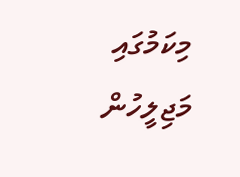މިކަމުގައި މަޖިލީހުން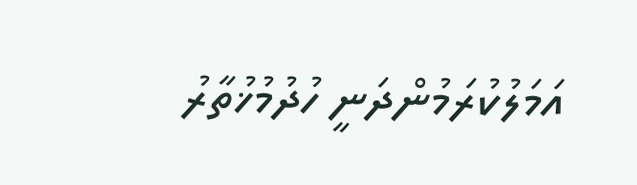އަމަލުކުރަމުންދަނީ ހުދުމުޚުތާރު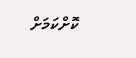ކޮށްކަމަށް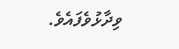ވިދާޅުވެފައެވެ.